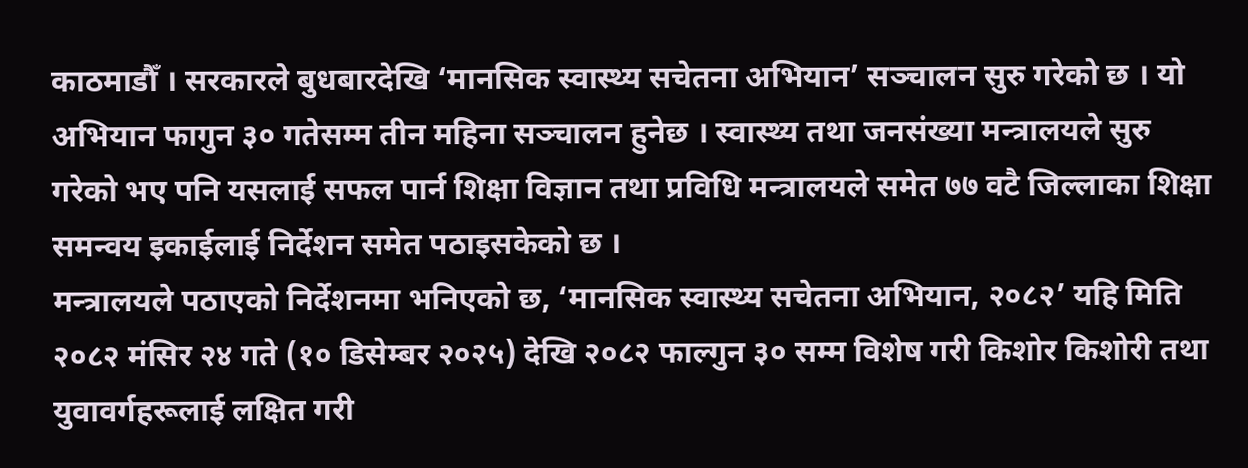काठमाडौँ । सरकारले बुधबारदेखि ‘मानसिक स्वास्थ्य सचेतना अभियान’ सञ्चालन सुरु गरेको छ । यो अभियान फागुन ३० गतेसम्म तीन महिना सञ्चालन हुनेछ । स्वास्थ्य तथा जनसंख्या मन्त्रालयले सुरु गरेको भए पनि यसलाई सफल पार्न शिक्षा विज्ञान तथा प्रविधि मन्त्रालयले समेत ७७ वटै जिल्लाका शिक्षा समन्वय इकाईलाई निर्देशन समेत पठाइसकेको छ ।
मन्त्रालयले पठाएको निर्देशनमा भनिएको छ, ‘मानसिक स्वास्थ्य सचेतना अभियान, २०८२’ यहि मिति २०८२ मंसिर २४ गते (१० डिसेम्बर २०२५) देखि २०८२ फाल्गुन ३० सम्म विशेष गरी किशोर किशोरी तथा युवावर्गहरूलाई लक्षित गरी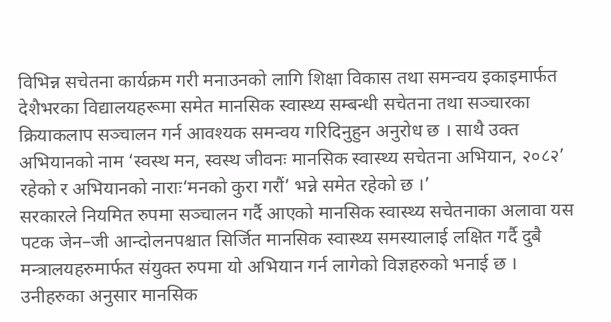विभिन्न सचेतना कार्यक्रम गरी मनाउनको लागि शिक्षा विकास तथा समन्वय इकाइमार्फत देशैभरका विद्यालयहरूमा समेत मानसिक स्वास्थ्य सम्बन्धी सचेतना तथा सञ्चारका क्रियाकलाप सञ्चालन गर्न आवश्यक समन्वय गरिदिनुहुन अनुरोध छ । साथै उक्त अभियानको नाम ‘स्वस्थ मन, स्वस्थ जीवनः मानसिक स्वास्थ्य सचेतना अभियान, २०८२’ रहेको र अभियानको नाराः‘मनको कुरा गरौं’ भन्ने समेत रहेको छ ।’
सरकारले नियमित रुपमा सञ्चालन गर्दै आएको मानसिक स्वास्थ्य सचेतनाका अलावा यस पटक जेन–जी आन्दोलनपश्चात सिर्जित मानसिक स्वास्थ्य समस्यालाई लक्षित गर्दै दुबै मन्त्रालयहरुमार्फत संयुक्त रुपमा यो अभियान गर्न लागेको विज्ञहरुको भनाई छ । उनीहरुका अनुसार मानसिक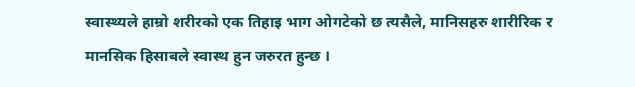स्वास्थ्यले हाम्रो शरीरको एक तिहाइ भाग ओगटेको छ त्यसैले, मानिसहरु शारीरिक र मानसिक हिसाबले स्वास्थ हुन जरुरत हुन्छ ।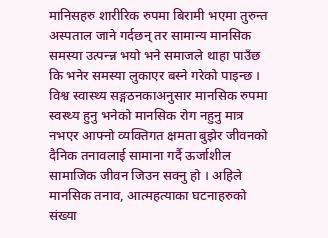मानिसहरु शारीरिक रुपमा बिरामी भएमा तुरुन्त अस्पताल जाने गर्दछन् तर सामान्य मानसिक समस्या उत्पन्न्न भयो भने समाजले थाहा पाउँछ कि भनेर समस्या लुकाएर बस्ने गरेको पाइन्छ ।
विश्व स्वास्थ्य सङ्गठनकाअनुसार मानसिक रुपमा स्वस्थ्य हुनु भनेको मानसिक रोग नहुनु मात्र नभएर आफ्नो व्यक्तिगत क्षमता बुझेर जीवनको दैनिक तनावलाई सामाना गर्दै ऊर्जाशील सामाजिक जीवन जिउन सक्नु हो । अहिले मानसिक तनाव, आत्महत्याका घटनाहरुको संख्या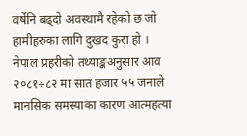वर्षेनि बढ्दो अवस्थामै रहेको छ जो हामीहरुका लागि दुखद कुरा हो । नेपाल प्रहरीको तथ्याङ्कअनुसार आव २०८१÷८२ मा सात हजार ५५ जनाले मानसिक समस्याका कारण आत्महत्या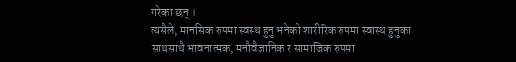गरेका छन् ।
त्यसैले, मानसिक रुपमा स्वस्थ हुनु भनेको शारीरिक रुपमा स्वास्थ हुनुका साथसाथै भावनात्मक, मनौवैज्ञानिक र सामाजिक रुपमा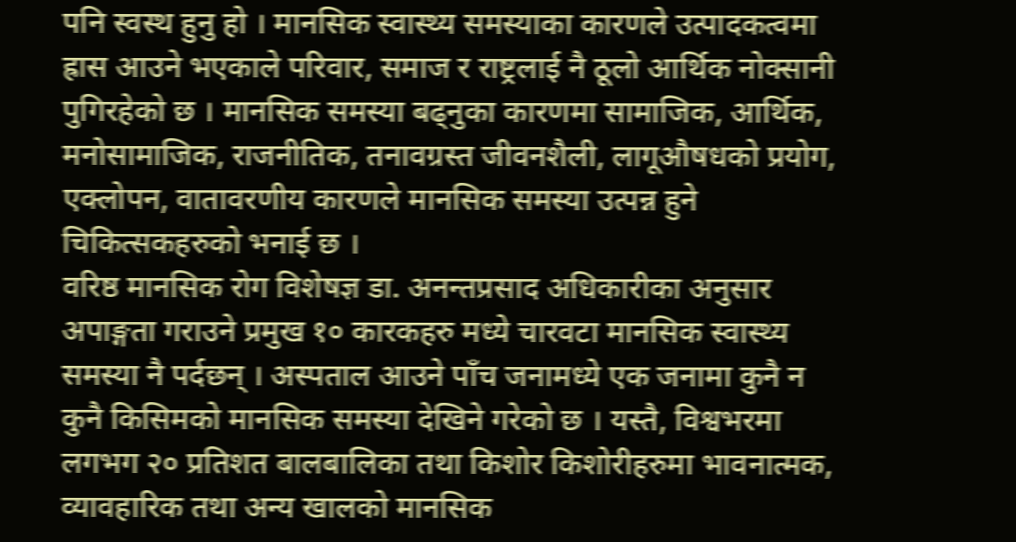पनि स्वस्थ हुनु हो । मानसिक स्वास्थ्य समस्याका कारणले उत्पादकत्वमा ह्रास आउने भएकाले परिवार, समाज र राष्ट्रलाई नै ठूलो आर्थिक नोक्सानी पुगिरहेको छ । मानसिक समस्या बढ्नुका कारणमा सामाजिक, आर्थिक, मनोसामाजिक, राजनीतिक, तनावग्रस्त जीवनशैली, लागूऔषधको प्रयोग, एक्लोपन, वातावरणीय कारणले मानसिक समस्या उत्पन्न हुने चिकित्सकहरुको भनाई छ ।
वरिष्ठ मानसिक रोग विशेषज्ञ डा. अनन्तप्रसाद अधिकारीका अनुसार अपाङ्गता गराउने प्रमुख १० कारकहरु मध्ये चारवटा मानसिक स्वास्थ्य समस्या नै पर्दछन् । अस्पताल आउने पाँच जनामध्ये एक जनामा कुनै न कुनै किसिमको मानसिक समस्या देखिने गरेको छ । यस्तै, विश्वभरमा लगभग २० प्रतिशत बालबालिका तथा किशोर किशोरीहरुमा भावनात्मक, व्यावहारिक तथा अन्य खालको मानसिक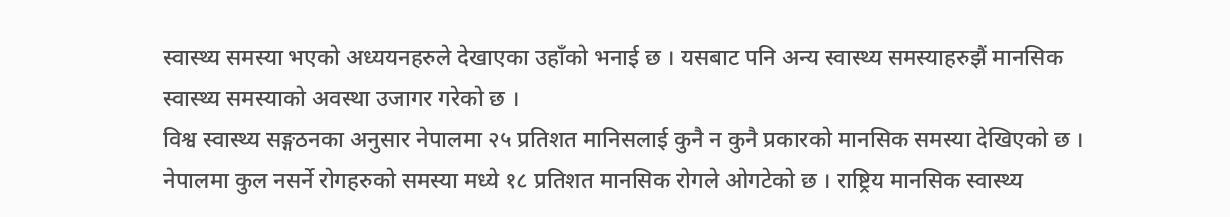स्वास्थ्य समस्या भएको अध्ययनहरुले देखाएका उहाँको भनाई छ । यसबाट पनि अन्य स्वास्थ्य समस्याहरुझैं मानसिक स्वास्थ्य समस्याको अवस्था उजागर गरेको छ ।
विश्व स्वास्थ्य सङ्गठनका अनुसार नेपालमा २५ प्रतिशत मानिसलाई कुनै न कुनै प्रकारको मानसिक समस्या देखिएको छ । नेपालमा कुल नसर्ने रोगहरुको समस्या मध्ये १८ प्रतिशत मानसिक रोगले ओगटेको छ । राष्ट्रिय मानसिक स्वास्थ्य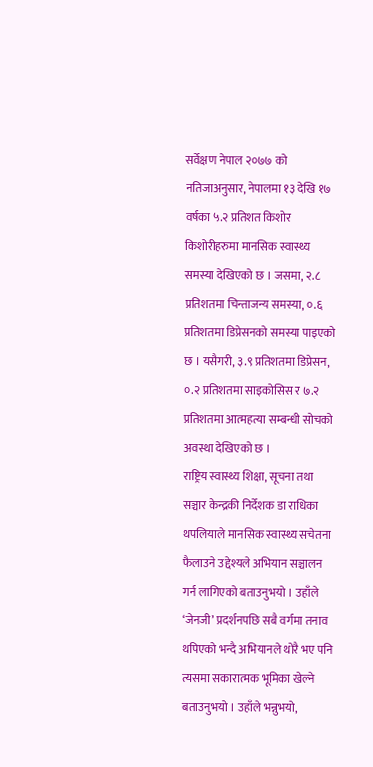सर्वेक्षण नेपाल २०७७ को नतिजाअनुसार, नेपालमा १३ देखि १७ वर्षका ५.२ प्रतिशत किशोर किशोरीहरुमा मानसिक स्वास्थ्य समस्या देखिएको छ । जसमा, २.८ प्रतिशतमा चिन्ताजन्य समस्या, ०.६ प्रतिशतमा डिप्रेसनको समस्या पाइएको छ । यसैगरी, ३.९ प्रतिशतमा डिप्रेसन, ०.२ प्रतिशतमा साइकोसिस र ७.२ प्रतिशतमा आत्महत्या सम्बन्धी सोचको अवस्था देखिएको छ ।
राष्ट्रिय स्वास्थ्य शिक्षा, सूचना तथा सञ्चार केन्द्रकी निर्देशक डा राधिका थपलियाले मानसिक स्वास्थ्य सचेतना फैलाउने उद्देश्यले अभियान सञ्चालन गर्न लागिएको बताउनुभयो । उहाँले ‘जेनजी’ प्रदर्शनपछि सबै वर्गमा तनाव थपिएको भन्दै अभियानले थोरै भए पनि त्यसमा सकारात्मक भूमिका खेल्ने बताउनुभयो । उहाँले भन्नुभयो,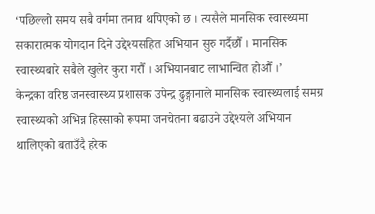‘पछिल्लो समय सबै वर्गमा तनाव थपिएको छ । त्यसैले मानसिक स्वास्थ्यमा सकारात्मक योगदान दिने उद्देश्यसहित अभियान सुरु गर्दैछौँ । मानसिक स्वास्थ्यबारे सबैले खुलेर कुरा गरौँ । अभियानबाट लाभान्वित होऔँ ।’
केन्द्रका वरिष्ठ जनस्वास्थ्य प्रशासक उपेन्द्र ढुङ्गानाले मानसिक स्वास्थ्यलाई समग्र स्वास्थ्यको अभिन्न हिस्साको रूपमा जनचेतना बढाउने उद्देश्यले अभियान थालिएको बताउँदै हरेक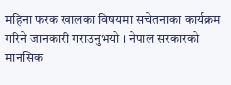महिना फरक खालका विषयमा सचेतनाका कार्यक्रम गरिने जानकारी गराउनुभयो । नेपाल सरकारको मानसिक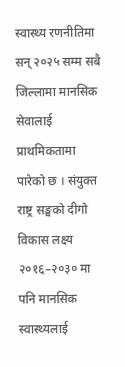स्वास्थ्य रणनीतिमा सन् २०२५ सम्म सबै जिल्लामा मानसिक सेवालाई प्राथमिकतामा पारेको छ । संयुक्त राष्ट्र सङ्घको दीगो विकास लक्ष्य २०१६–२०३० मा पनि मानसिक स्वास्थ्यलाई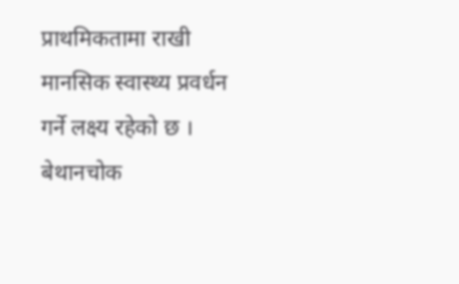प्राथमिकतामा राखी मानसिक स्वास्थ्य प्रवर्धन गर्ने लक्ष्य रहेको छ ।
बेथानचोक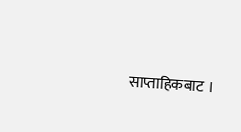साप्ताहिकबाट ।